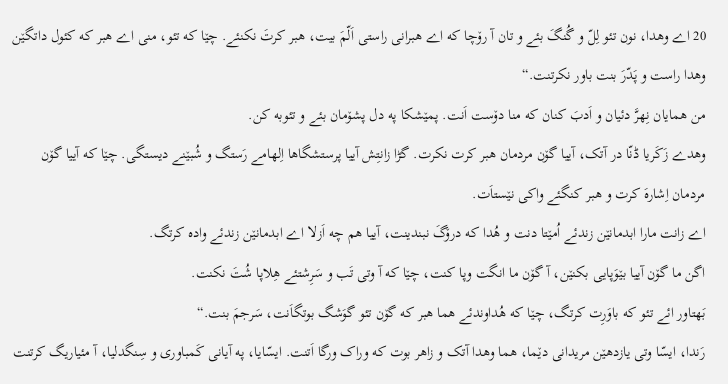20 اے وهدا، نون تئو لِلّ و گُنگَ بئے و تان آ رۆچا که اے هبرانی راستی اَلّمَ بیت، هبر کرتَ نکنئے. چێا که تئو، منی اے هبر که کئول داتگێن وهدا راست و پَدّرَ بنت باور نکرتنت.“
من همایان نِهرَّ دئیان و اَدبَ کنان که منا دۆست اَنت. پمێشکا په دل پشۆمان بئے و تئوبه کن.
وهدے زَکَریا ڈنّا در آتک، آییا گۆن مردمان هبر کرت نکرت. گڑا زانتِش آییا پرستشگاها اِلهامے رَستگ و شُبێنے دیستگی. چێا که آییا گۆن مردمان اِشارهَ کرت و هبر کنگئے واکی نێستاَت.
اے زانت مارا ابدمانێن زندئے اُمێتا دنت و هُدا که درۆگَ نبندینت، آییا هم چه اَزلا اے ابدمانێن زندئے واده کرتگ.
اگن ما گۆن آییا بێوَپایی بکنێن، آ گۆن ما انگت وپا کنت، چێا که آ وتی تَب و سَرِشتئے هِلاپا شُتَ نکنت.
بَهتاور ائے تئو که باوَرِت کرتگ، چێا که هُداوندئے هما هبر که گۆن تئو گوَشگ بوتگاَنت، سَرجمَ بنت.“
رَندا، ایسّا وتی یازدهێن مریدانی دێما، هما وهدا آتک و زاهر بوت که وراک ورگا اَتنت. ایسّایا، په آیانی کَمباوری و سِنگدلیا، آ مئیاریگ کرتنت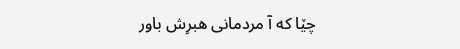چێا که آ مردمانی هبرِش باور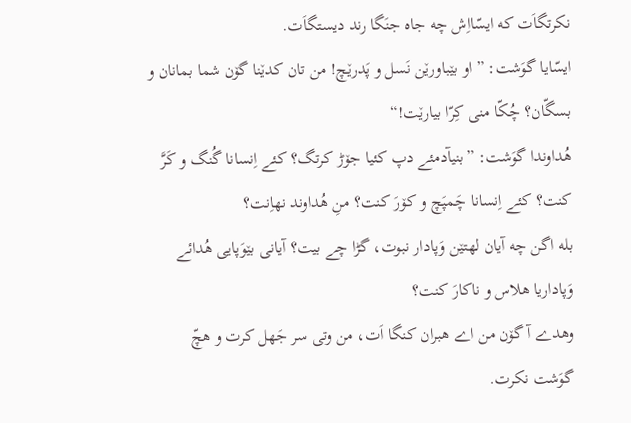نکرتگاَت که ایسّااِش چه جاه جنَگا رند دیستگاَت.
ایسّایا گوَشت: ”او بێباورێن نَسل و پَدرێچ! من تان کدێنا گۆن شما بمانان و بسگّان؟ چُکّا منی کِرّا بیارێت!“
هُداوندا گوَشت: ”بنیآدمئے دپ کئیا جۆڑ کرتگ؟ کئے اِنسانا گُنگ و کَرَّ کنت؟ کئے اِنسانا چَمپَچ و کۆرَ کنت؟ منِ هُداوند نهاِنت؟
بله اگن چه آیان لهتێن وَپادار نبوت، گڑا چے بیت؟ آیانی بێوَپایی هُدائے وَپاداریا هلاس و ناکارَ کنت؟
وهدے آ گۆن من اے هبران کنگا اَت، من وتی سر جَهل کرت و هچّ گوَشت نکرت.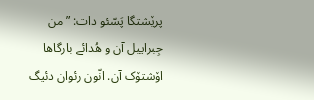پرێشتگا پَسّئو دات: ”من جِبراییل آن و هُدائے بارگاها اۆشتۆک آن. انّون رئوان دئیگ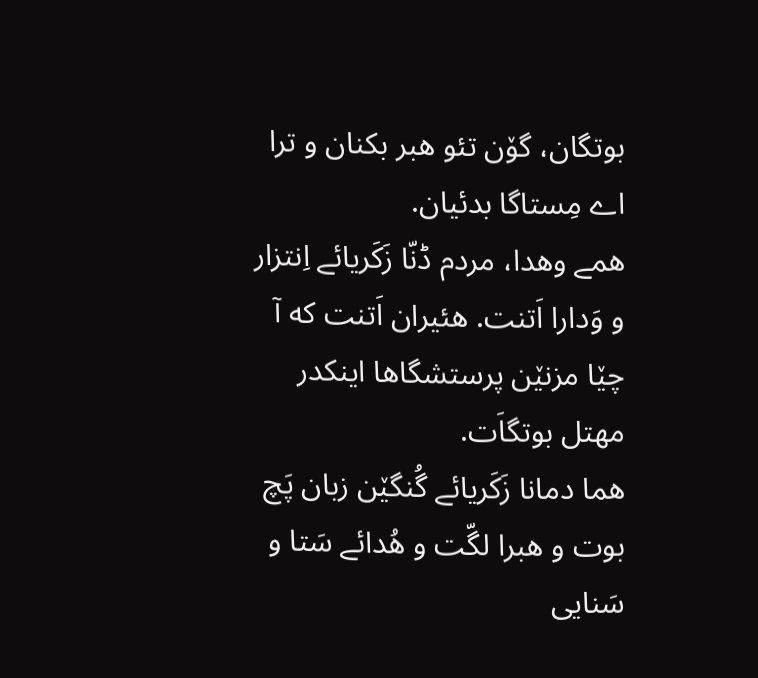بوتگان، گۆن تئو هبر بکنان و ترا اے مِستاگا بدئیان.
همے وهدا، مردم ڈنّا زَکَریائے اِنتزار و وَدارا اَتنت. هئیران اَتنت که آ چێا مزنێن پرستشگاها اینکدر مهتل بوتگاَت.
هما دمانا زَکَریائے گُنگێن زبان پَچ بوت و هبرا لگّت و هُدائے سَتا و سَنایی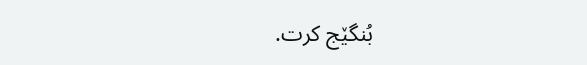بُنگێج کرت.